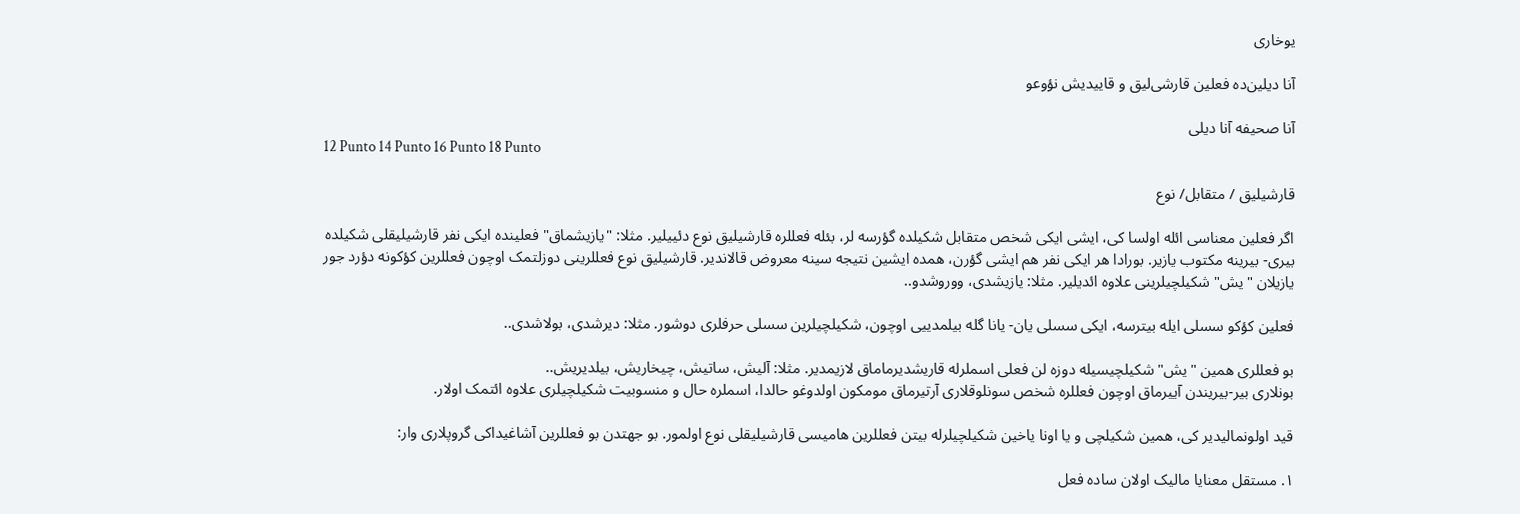یوخاری

آنا دیلین‌ده فعلین قارشی‌لیق و قاییدیش نؤوعو

آنا صحیفه آنا دیلی
12 Punto 14 Punto 16 Punto 18 Punto

قارشیلیق / متقابل/ نوع

اگر فعلین معناسی ائله اولسا کی، ایشی ایکی شخص متقابل شکیلده گؤرسه لر، بئله فعللره قارشیلیق نوع دئییلیر. مثلا: "یازیشماق" فعلینده ایکی نفر قارشیلیقلی شکیلده بیری- بیرینه مکتوب یازیر. بورادا هر ایکی نفر هم ایشی گؤرن، همده ایشین نتیجه سینه معروض قالاندیر. قارشیلیق نوع فعللرینی دوزلتمک اوچون فعللرین کؤکونه دؤرد جور یازیلان "یش" شکیلچیلرینی علاوه ائدیلیر. مثلا: یازیشدی، ووروشدو..

فعلین کؤکو سسلی ایله بیترسه، ایکی سسلی یان- یانا گله بیلمدییی اوچون، شکیلچیلرین سسلی حرفلری دوشور. مثلا: دیرشدی، بولاشدی..

بو فعللری همین "یش" شکیلچیسیله دوزه لن فعلی اسملرله قاریشدیرماماق لازیمدیر. مثلا: آلیش، ساتیش، چیخاریش، بیلدیریش..
بونلاری بیر-بیریندن آییرماق اوچون فعللره شخص سونلوقلاری آرتیرماق مومکون اولدوغو حالدا، اسملره حال و منسوبیت شکیلچیلری علاوه ائتمک اولار.

قید اولونمالیدیر کی، همین شکیلچی و یا اونا یاخین شکیلچیلرله بیتن فعللرین هامیسی قارشیلیقلی نوع اولمور. بو جهتدن بو فعللرین آشاغیداکی گروپلاری وار:

١. مستقل معنایا مالیک اولان ساده فعل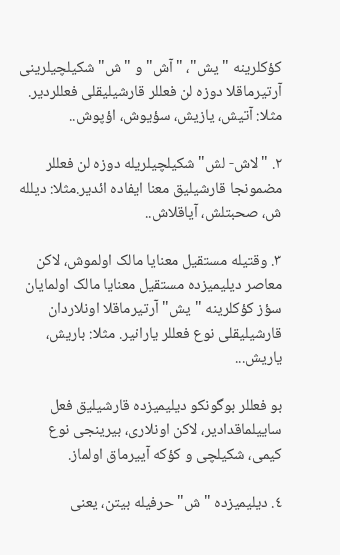کؤکلرینه "یش"، "آش" و "ش" شکیلچیلرینی آرتیرماقلا دوزه لن فعللر قارشیلیقلی فعللردیر. مثلا: آتیش، یازیش، سؤیوش، اؤپوش..

٢. "لاش- لش" شکیلچیلریله دوزه لن فعللر مضمونجا قارشیلیق معنا ایفاده ائدیر.مثلا: دیلله ش، صحبتلش، آیاقلاش..

٣. وقتیله مستقیل معنایا مالک اولموش، لاکن معاصر دیلیمیزده مستقیل معنایا مالک اولمایان سؤز کؤکلرینه "یش" آرتیرماقلا اونلاردان قارشیلیقلی نوع فعللر یارانیر. مثلا: باریش، یاریش...

بو فعللر بوگونکو دیلیمیزده قارشیلیق فعل ساییلماقدادیر، لاکن اونلاری، بیرینجی نوع کیمی، شکیلچی و کؤکه آییرماق اولماز.

٤. دیلیمیزده "ش" حرفیله بیتن، یعنی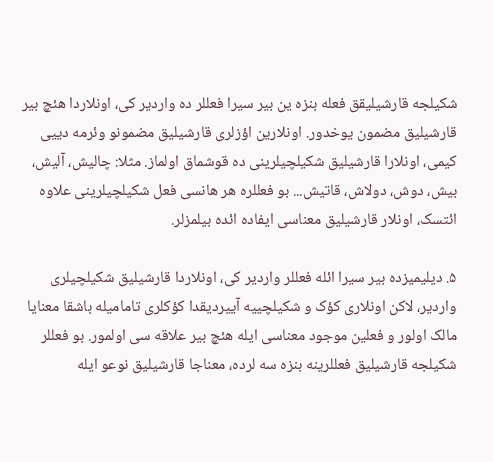شکیلجه قارشیلیقق فعله بنزه ین بیر سیرا فعللر ده واردیر کی، اونلاردا هئچ بیر قارشیلیق مضمون یوخدور. اونلارین اؤزلری قارشیلیق مضمونو وئرمه دییی کیمی، اونلارا قارشیلیق شکیلچیلرینی ده قوشماق اولماز. مثلا: چالیش، آلیش، بیش، دوش، دولاش، قاتیش... بو فعللره هر هانسی فعل شکیلچیلرینی علاوه ائتسک، اونلار قارشیلیق معناسی ایفاده ائده بیلمزلر.

۵. دیلیمیزده بیر سیرا ائله فعللر واردیر کی، اونلاردا قارشیلیق شکیلچیلری واردیر، لاکن اونلاری کؤک و شکیلچییه آییردیقدا کؤکلری تامامیله باشقا معنایا مالک اولور و فعلین موجود معناسی ایله هئچ بیر علاقه سی اولمور. بو فعللر شکیلجه قارشیلیق فعللرینه بنزه سه لرده، معناجا قارشیلیق نوعو ایله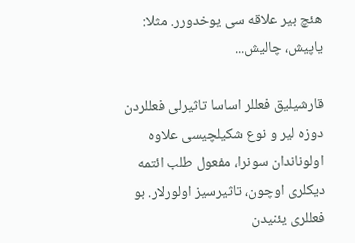هئچ بیر علاقه سی یوخدورر. مثلا: یاپیش، چالیش...

قارشیلیق فعللر اساسا تاثیرلی فعللردن دوزه لیر و نوع شکیلچیسی علاوه اولوناندان سونرا، مفعول طلب ائتمه دیکلری اوچون، تاثیرسیز اولورلار. بو فعللری یئنیدن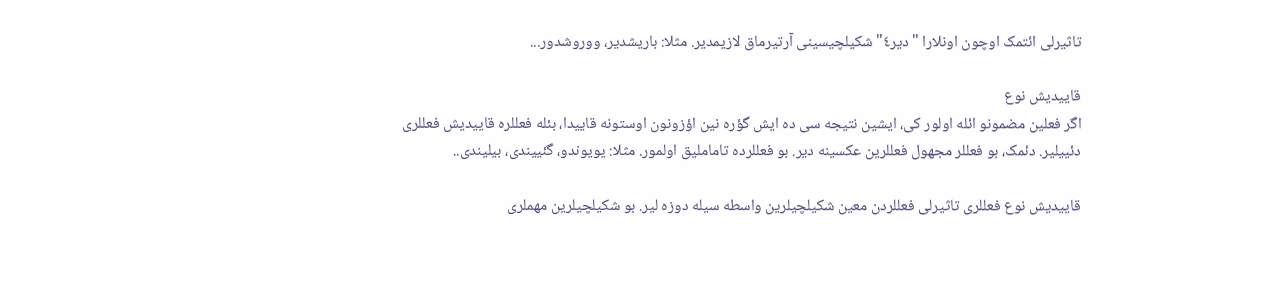تاثیرلی ائتمک اوچون اونلارا "دیر٤" شکیلچیسینی آرتیرماق لازیمدیر. مثلا: باریشدیر، ووروشدور...

قاییدیش نوع
اگر فعلین مضمونو ائله اولور کی، ایشین نتیجه سی ده ایش گؤره نین اؤزونون اوستونه قاییدا، بئله فعللره قاییدیش فعللری دئییلیر. دئمک، بو فعللر مجهول فعللرین عکسینه دیر. بو فعللرده تاماملیق اولمور. مثلا: یویوندو، گئییندی، بیلیندی..

قاییدیش نوع فعللری تاثیرلی فعللردن معین شکیلچیلرین واسطه سیله دوزه لیر. بو شکیلچیلرین مهملری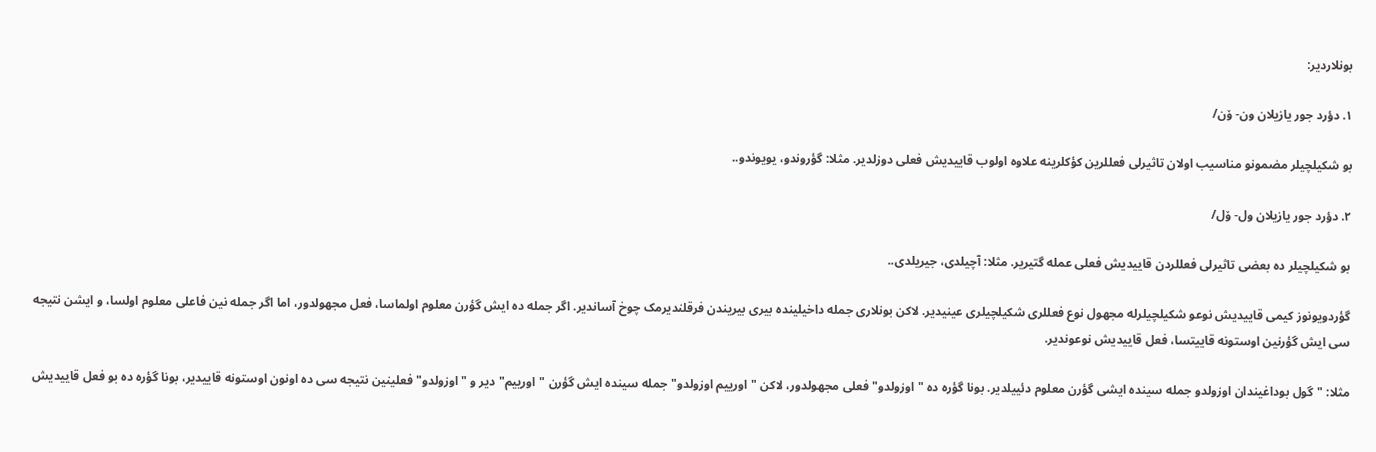بونلاردیر:

١. دؤرد جور یازیلان ون- ۆن/

بو شکیلچیلر مضمونو مناسیب اولان تاثیرلی فعللرین کؤکلرینه علاوه اولوب قاییدیش فعلی دوزلدیر. مثلا: گؤروندو، یویوندو..

٢. دؤرد جور یازیلان ول- ۆل/

بو شکیلچیلر ده بعضی تاثیرلی فعللردن قاییدیش فعلی عمله گتیریر. مثلا: آچیلدی، جیریلدی..

گؤردویونوز کیمی قاییدیش نوعو شکیلچیلرله مجهول نوع فعللری شکیلچیلری عینیدیر. لاکن بونلاری جمله داخیلینده بیری بیریندن فرقلندیرمک چوخ آساندیر. اگر جمله ده ایش گؤرن معلوم اولماسا، فعل مجهولدور، اما اگر جمله نین فاعلی معلوم اولسا، و ایشن نتیجه سی ایش گؤرنین اوستونه قاییتسا، فعل قاییدیش نوعوندیر.

مثلا: "گول بوداغیندان اوزولدو جمله سینده ایشی گؤرن معلوم دئییلدیر. بونا گؤره ده "اوزولدو" فعلی مجهولدور، لاکن "اورییم اوزولدو" جمله سینده ایش گؤرن "اورییم" دیر و "اوزولدو" فعلینین نتیجه سی ده اونون اوستونه قاییدیر، بونا گؤره ده بو فعل قاییدیش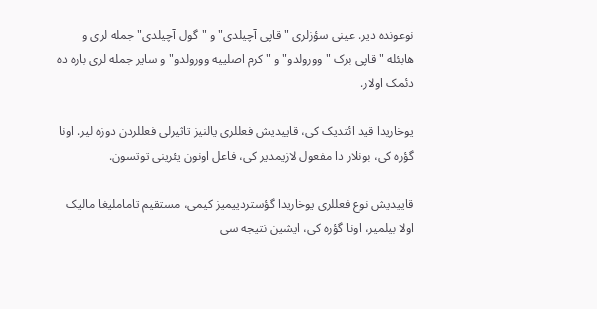نوعونده دیر. عینی سؤزلری "قاپی آچیلدی" و "گول آچیلدی" جمله لری و هابئله "قاپی برک "وورولدو" و "کرم اصلییه وورولدو" و سایر جمله لری باره ده دئمک اولار.

یوخاریدا قید ائتدیک کی، قاییدیش فعللری یالنیز تاثیرلی فعللردن دوزه لیر. اونا گؤره کی، بونلار دا مفعول لازیمدیر کی، فاعل اونون یئرینی توتسون.

قاییدیش نوع فعللری یوخاریدا گؤستردییمیز کیمی، مستقیم تاماملیغا مالیک اولا بیلمیر، اونا گؤره کی، ایشین نتیجه سی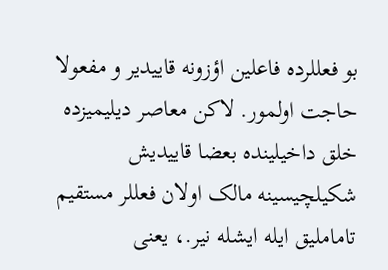بو فعللرده فاعلین اؤزونه قاییدیر و مفعولا حاجت اولمور. لاکن معاصر دیلیمیزده خلق داخیلینده بعضا قاییدیش شکیلچیسینه مالک اولان فعللر مستقیم تاماملیق ایله ایشله نیر.، یعنی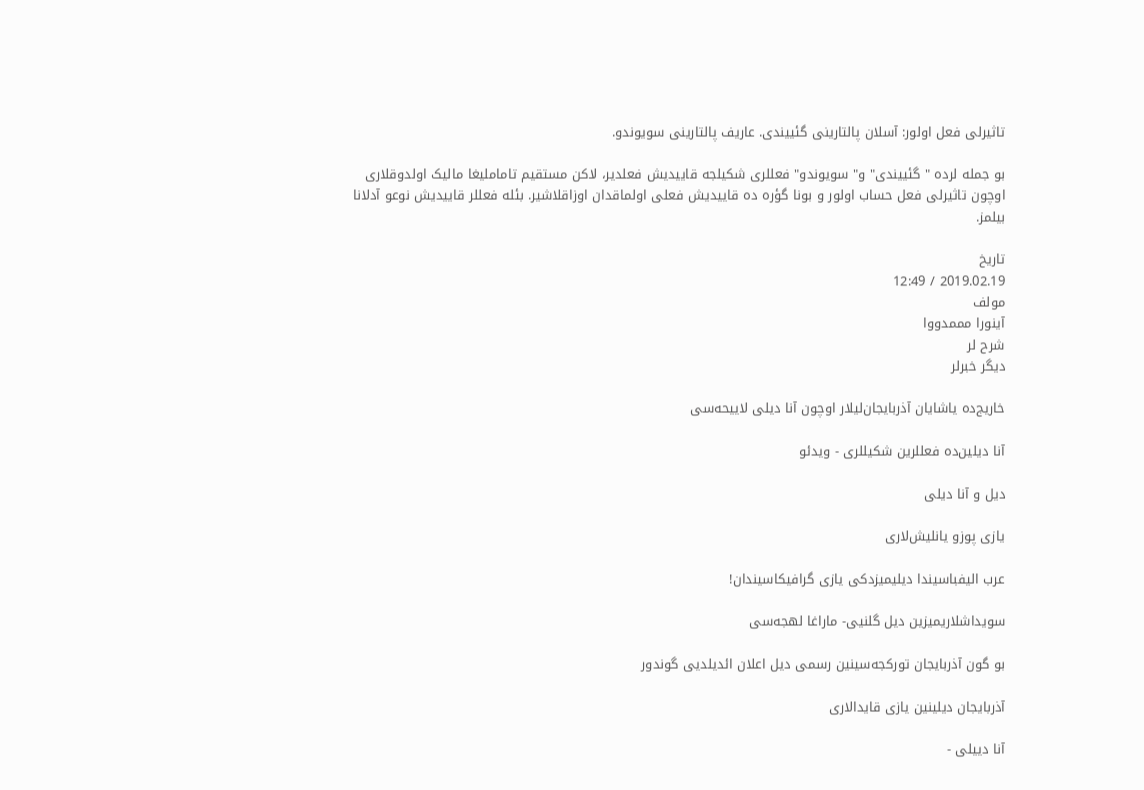تاثیرلی فعل اولور: آسلان پالتارینی گئییندی. عاریف پالتارینی سویوندو.

بو جمله لرده " گئییندی" و" سویوندو" فعللری شکیلجه قاییدیش فعلدیر، لاکن مستقیم تاماملیغا مالیک اولدوقلاری اوچون تاثیرلی فعل حساب اولور و بونا گؤره ده قاییدیش فعلی اولماقدان اوزاقلاشیر. بئله فعللر قاییدیش نوعو آدلانا بیلمز.

تاریخ
2019.02.19 / 12:49
مولف
آینورا مممدووا
شرح لر
دیگر خبرلر

خاریج‌ده یاشایان آذربایجان‌لیلار اوچون آنا دیلی لاییحه‌سی

آنا دیلین‌ده فعللرین شکیللری - ویدئو

دیل و آنا دیلی

یازی پوزو یانلیش‌لاری

عرب الیفباسیندا دیلیمیزدکی یازی گرافیکاسیندان!

سویداشلاریمیزین دیل گلنیی- ماراغا لهجه‌سی

بو گون آذربایجان تورکجه‌سینین رسمی دیل اعلان ائدیلدیی گوندور

آذربایجان دیلینین یازی قایدالاری

آنا دییلی -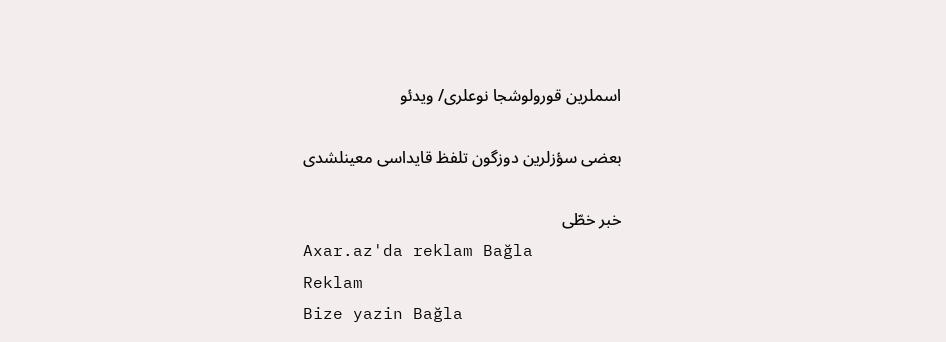اسملرین قورولوشجا نوعلری/ ویدئو

بعضی سؤزلرین دوزگون تلفظ قایداسی معینلشدی

خبر خطّی
Axar.az'da reklam Bağla
Reklam
Bize yazin Bağla